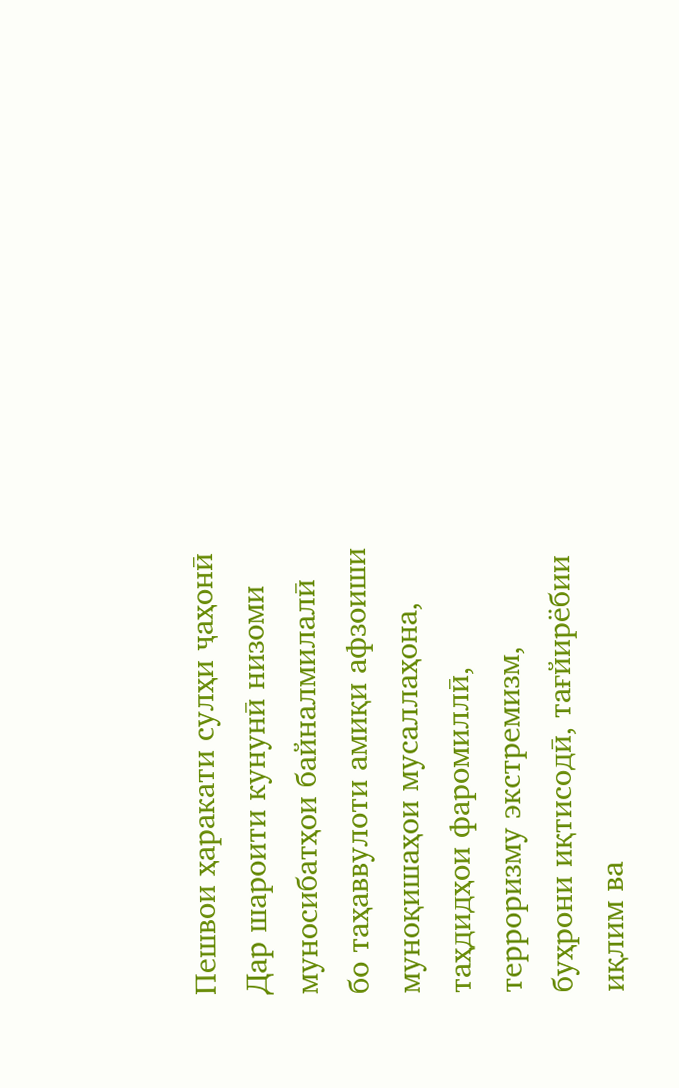Пешвои ҳаракати сулҳи ҷаҳонӣ
Дар шароити кунунӣ низоми муносибатҳои байналмилалӣ бо таҳаввулоти амиқи афзоиши муноқишаҳои мусаллаҳона, таҳдидҳои фаромиллӣ, терроризму экстремизм, буҳрони иқтисодӣ, тағйирёбии иқлим ва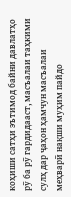коҳиши сатҳи эътимод байни давлатҳо рӯ ба рӯ гардидааст, масъалаи таҳкими сулҳ дар ҷаҳон ҳамчун масъалаи меҳварӣ нақши муҳим пайдо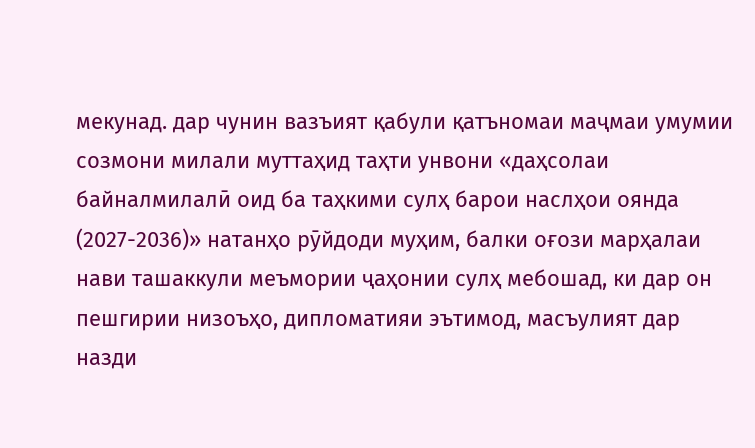мекунад. дар чунин вазъият қабули қатъномаи маҷмаи умумии созмони милали муттаҳид таҳти унвони «даҳсолаи байналмилалӣ оид ба таҳкими сулҳ барои наслҳои оянда (2027-2036)» натанҳо рӯйдоди муҳим, балки оғози марҳалаи нави ташаккули меъмории ҷаҳонии сулҳ мебошад, ки дар он пешгирии низоъҳо, дипломатияи эътимод, масъулият дар назди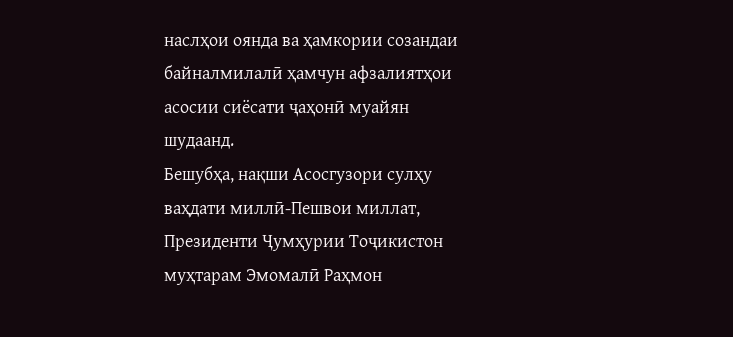наслҳои оянда ва ҳамкории созандаи байналмилалӣ ҳамчун афзалиятҳои асосии сиёсати ҷаҳонӣ муайян шудаанд.
Бешубҳа, нақши Асосгузори сулҳу ваҳдати миллӣ-Пешвои миллат, Президенти Ҷумҳурии Тоҷикистон муҳтарам Эмомалӣ Раҳмон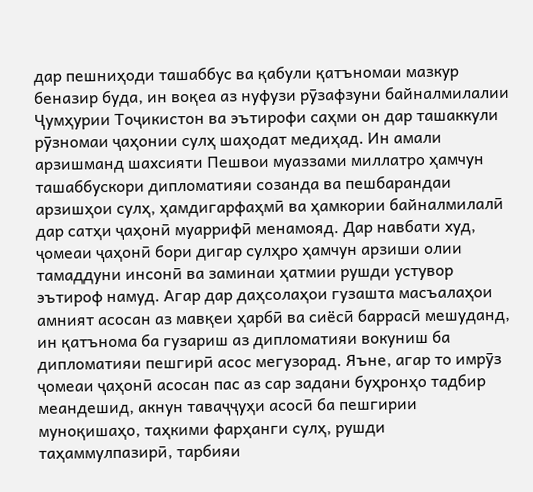дар пешниҳоди ташаббус ва қабули қатъномаи мазкур беназир буда, ин воқеа аз нуфузи рӯзафзуни байналмилалии Ҷумҳурии Тоҷикистон ва эътирофи саҳми он дар ташаккули рӯзномаи ҷаҳонии сулҳ шаҳодат медиҳад. Ин амали арзишманд шахсияти Пешвои муаззами миллатро ҳамчун ташаббускори дипломатияи созанда ва пешбарандаи арзишҳои сулҳ, ҳамдигарфаҳмӣ ва ҳамкории байналмилалӣ дар сатҳи ҷаҳонӣ муаррифӣ менамояд. Дар навбати худ, ҷомеаи ҷаҳонӣ бори дигар сулҳро ҳамчун арзиши олии тамаддуни инсонӣ ва заминаи ҳатмии рушди устувор эътироф намуд. Агар дар даҳсолаҳои гузашта масъалаҳои амният асосан аз мавқеи ҳарбӣ ва сиёсӣ баррасӣ мешуданд, ин қатънома ба гузариш аз дипломатияи вокуниш ба дипломатияи пешгирӣ асос мегузорад. Яъне, агар то имрӯз ҷомеаи ҷаҳонӣ асосан пас аз сар задани буҳронҳо тадбир меандешид, акнун таваҷҷуҳи асосӣ ба пешгирии муноқишаҳо, таҳкими фарҳанги сулҳ, рушди таҳаммулпазирӣ, тарбияи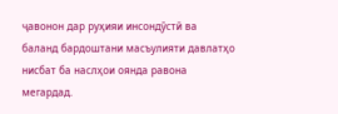ҷавонон дар руҳияи инсондӯстӣ ва баланд бардоштани масъулияти давлатҳо нисбат ба наслҳои оянда равона мегардад.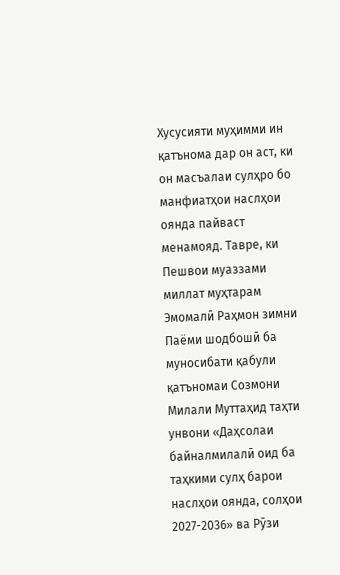Хусусияти муҳимми ин қатънома дар он аст, ки он масъалаи сулҳро бо манфиатҳои наслҳои оянда пайваст менамояд. Тавре, ки Пешвои муаззами миллат муҳтарам Эмомалӣ Раҳмон зимни Паёми шодбошӣ ба муносибати қабули қатъномаи Созмони Милали Муттаҳид таҳти унвони «Даҳсолаи байналмилалӣ оид ба таҳкими сулҳ барои наслҳои оянда, солҳои 2027-2036» ва Рӯзи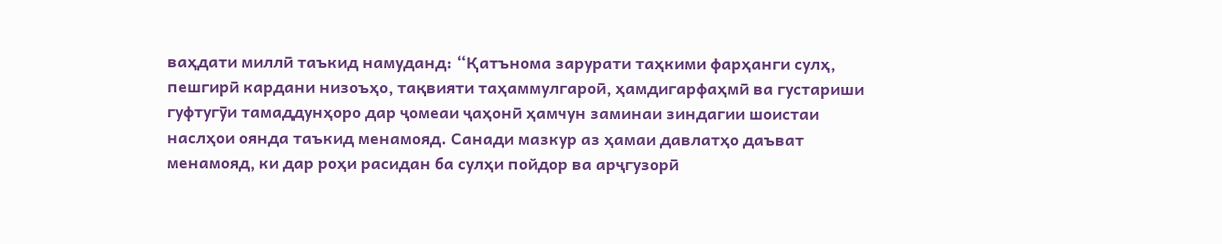ваҳдати миллӣ таъкид намуданд: “Қатънома зарурати таҳкими фарҳанги сулҳ, пешгирӣ кардани низоъҳо, тақвияти таҳаммулгароӣ, ҳамдигарфаҳмӣ ва густариши гуфтугӯи тамаддунҳоро дар ҷомеаи ҷаҳонӣ ҳамчун заминаи зиндагии шоистаи наслҳои оянда таъкид менамояд. Санади мазкур аз ҳамаи давлатҳо даъват менамояд, ки дар роҳи расидан ба сулҳи пойдор ва арҷгузорӣ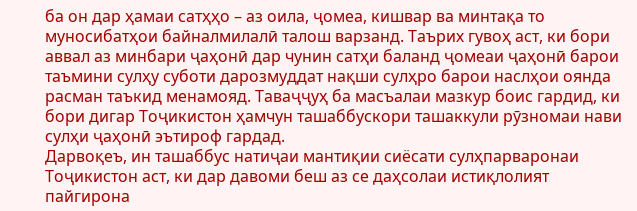ба он дар ҳамаи сатҳҳо – аз оила, ҷомеа, кишвар ва минтақа то муносибатҳои байналмилалӣ талош варзанд. Таърих гувоҳ аст, ки бори аввал аз минбари ҷаҳонӣ дар чунин сатҳи баланд ҷомеаи ҷаҳонӣ барои таъмини сулҳу суботи дарозмуддат нақши сулҳро барои наслҳои оянда расман таъкид менамояд. Таваҷҷуҳ ба масъалаи мазкур боис гардид, ки бори дигар Тоҷикистон ҳамчун ташаббускори ташаккули рӯзномаи нави сулҳи ҷаҳонӣ эътироф гардад.
Дарвоқеъ, ин ташаббус натиҷаи мантиқии сиёсати сулҳпарваронаи Тоҷикистон аст, ки дар давоми беш аз се даҳсолаи истиқлолият пайгирона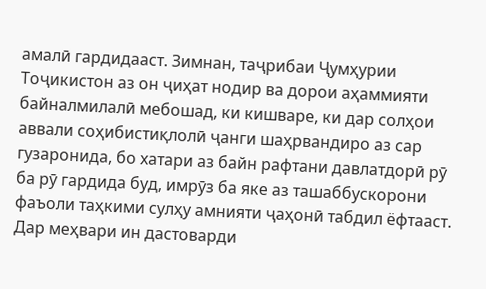амалӣ гардидааст. Зимнан, таҷрибаи Ҷумҳурии Тоҷикистон аз он ҷиҳат нодир ва дорои аҳаммияти байналмилалӣ мебошад, ки кишваре, ки дар солҳои аввали соҳибистиқлолӣ ҷанги шаҳрвандиро аз сар гузаронида, бо хатари аз байн рафтани давлатдорӣ рӯ ба рӯ гардида буд, имрӯз ба яке аз ташаббускорони фаъоли таҳкими сулҳу амнияти ҷаҳонӣ табдил ёфтааст. Дар меҳвари ин дастоварди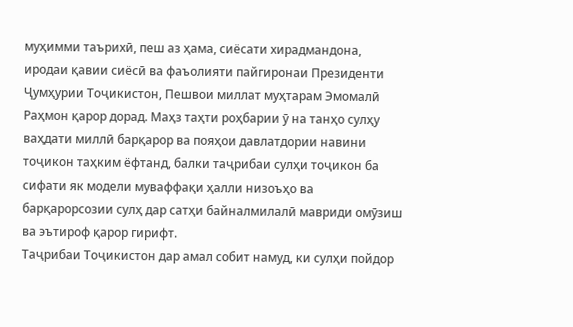муҳимми таърихӣ, пеш аз ҳама, сиёсати хирадмандона, иродаи қавии сиёсӣ ва фаъолияти пайгиронаи Президенти Ҷумҳурии Тоҷикистон, Пешвои миллат муҳтарам Эмомалӣ Раҳмон қарор дорад. Маҳз таҳти роҳбарии ӯ на танҳо сулҳу ваҳдати миллӣ барқарор ва пояҳои давлатдории навини тоҷикон таҳким ёфтанд, балки таҷрибаи сулҳи тоҷикон ба сифати як модели муваффақи ҳалли низоъҳо ва барқарорсозии сулҳ дар сатҳи байналмилалӣ мавриди омӯзиш ва эътироф қарор гирифт.
Таҷрибаи Тоҷикистон дар амал собит намуд, ки сулҳи пойдор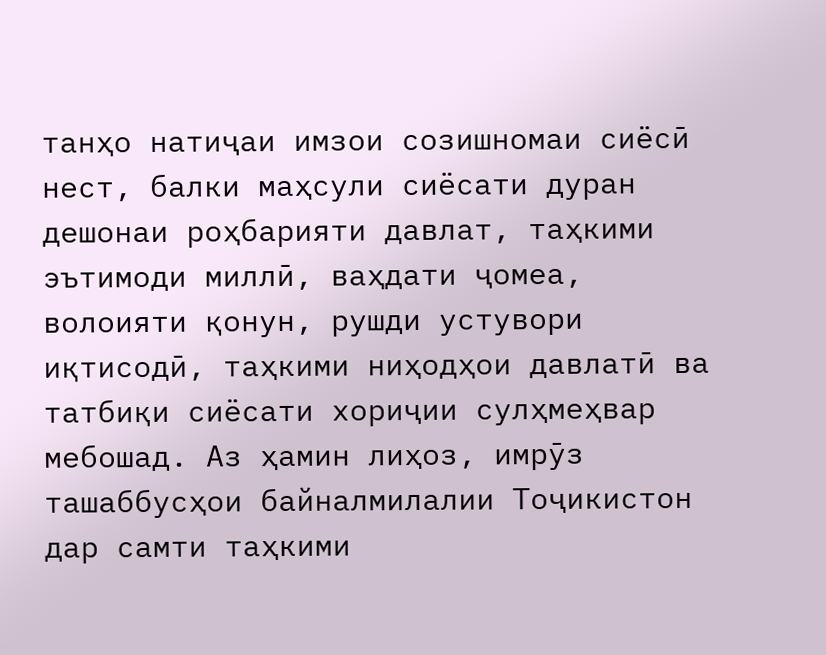танҳо натиҷаи имзои созишномаи сиёсӣ нест, балки маҳсули сиёсати дуран дешонаи роҳбарияти давлат, таҳкими эътимоди миллӣ, ваҳдати ҷомеа, волоияти қонун, рушди устувори иқтисодӣ, таҳкими ниҳодҳои давлатӣ ва татбиқи сиёсати хориҷии сулҳмеҳвар мебошад. Аз ҳамин лиҳоз, имрӯз ташаббусҳои байналмилалии Тоҷикистон дар самти таҳкими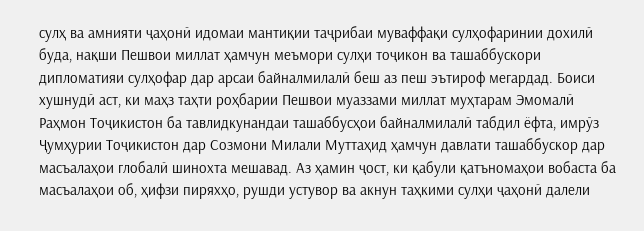сулҳ ва амнияти ҷаҳонӣ идомаи мантиқии таҷрибаи муваффақи сулҳофаринии дохилӣ буда, нақши Пешвои миллат ҳамчун меъмори сулҳи тоҷикон ва ташаббускори дипломатияи сулҳофар дар арсаи байналмилалӣ беш аз пеш эътироф мегардад. Боиси хушнудӣ аст, ки маҳз таҳти роҳбарии Пешвои муаззами миллат муҳтарам Эмомалӣ Раҳмон Тоҷикистон ба тавлидкунандаи ташаббусҳои байналмилалӣ табдил ёфта, имрӯз Ҷумҳурии Тоҷикистон дар Созмони Милали Муттаҳид ҳамчун давлати ташаббускор дар масъалаҳои глобалӣ шинохта мешавад. Аз ҳамин ҷост, ки қабули қатъномаҳои вобаста ба масъалаҳои об, ҳифзи пиряхҳо, рушди устувор ва акнун таҳкими сулҳи ҷаҳонӣ далели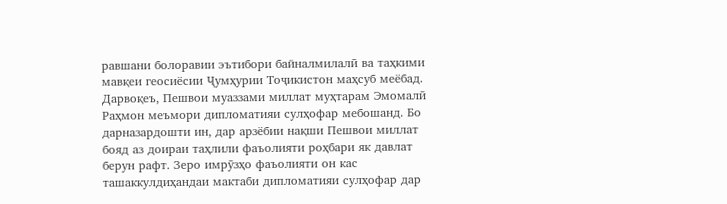равшани болоравии эътибори байналмилалӣ ва таҳкими мавқеи геосиёсии Ҷумҳурии Тоҷикистон маҳсуб меёбад.
Дарвоқеъ, Пешвои муаззами миллат муҳтарам Эмомалӣ Раҳмон меъмори дипломатияи сулҳофар мебошанд. Бо дарназардошти ин, дар арзёбии нақши Пешвои миллат бояд аз доираи таҳлили фаъолияти роҳбари як давлат берун рафт. Зеро имрӯзҳо фаъолияти он кас ташаккулдиҳандаи мактаби дипломатияи сулҳофар дар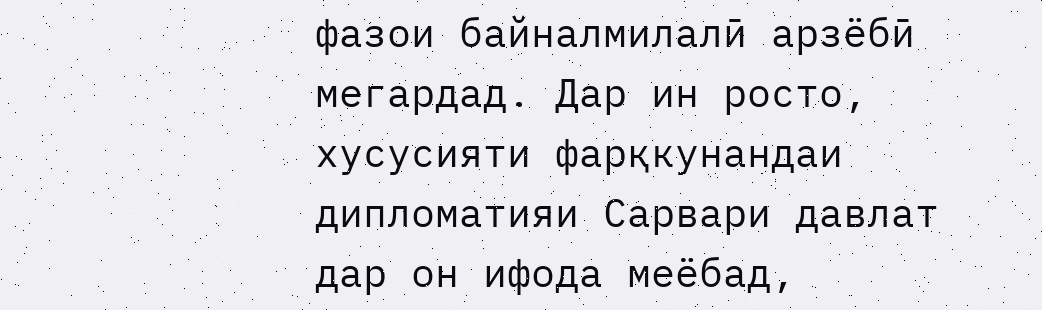фазои байналмилалӣ арзёбӣ мегардад. Дар ин росто, хусусияти фарқкунандаи дипломатияи Сарвари давлат дар он ифода меёбад,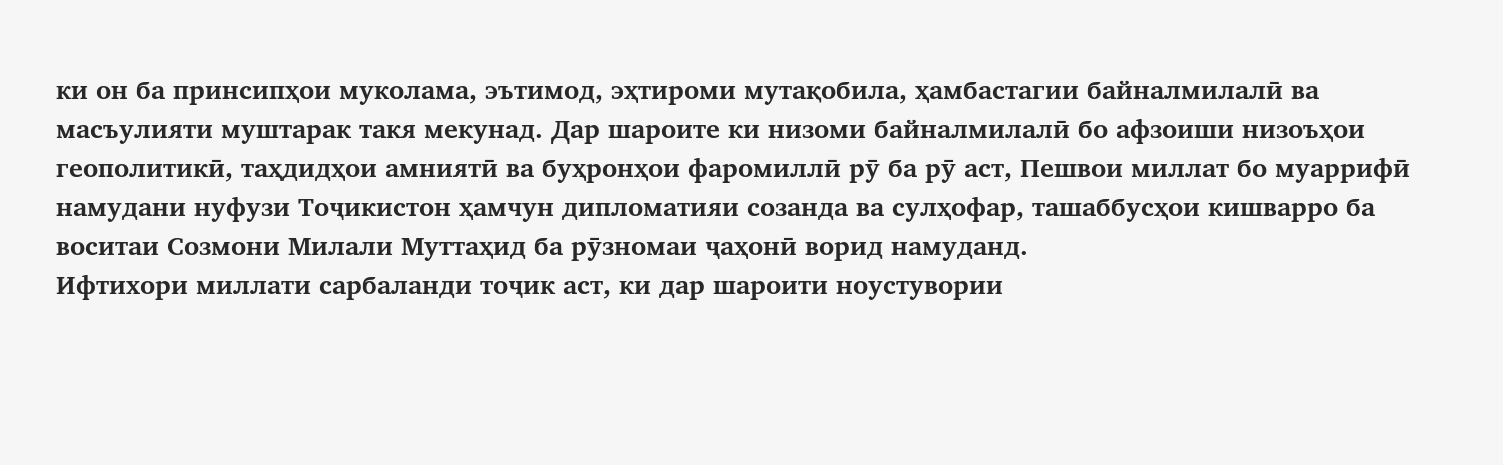ки он ба принсипҳои муколама, эътимод, эҳтироми мутақобила, ҳамбастагии байналмилалӣ ва масъулияти муштарак такя мекунад. Дар шароите ки низоми байналмилалӣ бо афзоиши низоъҳои геополитикӣ, таҳдидҳои амниятӣ ва буҳронҳои фаромиллӣ рӯ ба рӯ аст, Пешвои миллат бо муаррифӣ намудани нуфузи Тоҷикистон ҳамчун дипломатияи созанда ва сулҳофар, ташаббусҳои кишварро ба воситаи Созмони Милали Муттаҳид ба рӯзномаи ҷаҳонӣ ворид намуданд.
Ифтихори миллати сарбаланди тоҷик аст, ки дар шароити ноустувории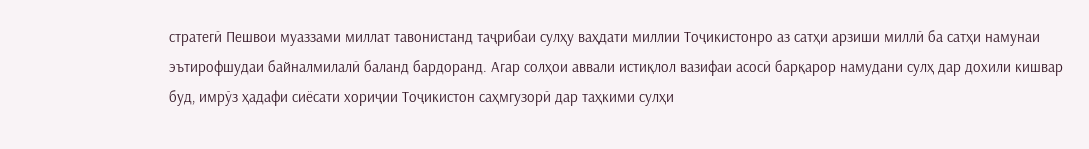стратегӣ Пешвои муаззами миллат тавонистанд таҷрибаи сулҳу ваҳдати миллии Тоҷикистонро аз сатҳи арзиши миллӣ ба сатҳи намунаи эътирофшудаи байналмилалӣ баланд бардоранд. Агар солҳои аввали истиқлол вазифаи асосӣ барқарор намудани сулҳ дар дохили кишвар буд, имрӯз ҳадафи сиёсати хориҷии Тоҷикистон саҳмгузорӣ дар таҳкими сулҳи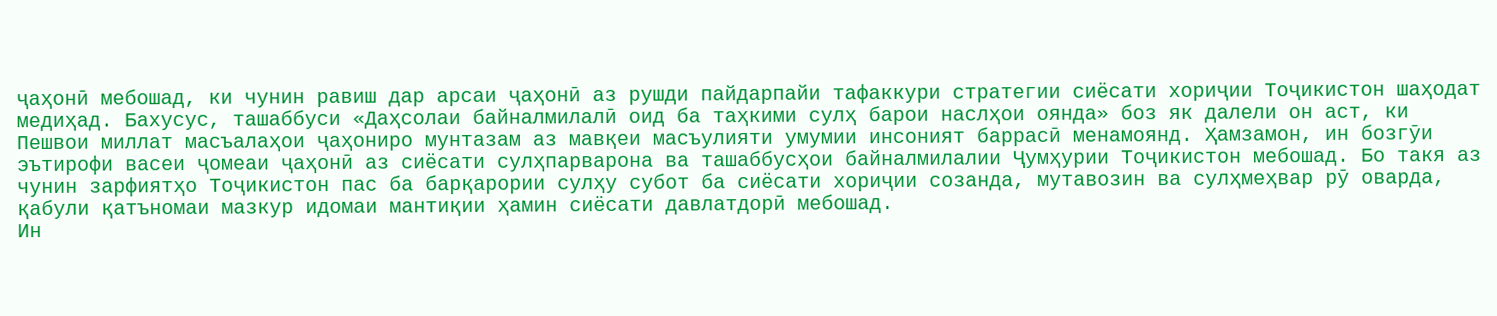ҷаҳонӣ мебошад, ки чунин равиш дар арсаи ҷаҳонӣ аз рушди пайдарпайи тафаккури стратегии сиёсати хориҷии Тоҷикистон шаҳодат медиҳад. Бахусус, ташаббуси «Даҳсолаи байналмилалӣ оид ба таҳкими сулҳ барои наслҳои оянда» боз як далели он аст, ки Пешвои миллат масъалаҳои ҷаҳониро мунтазам аз мавқеи масъулияти умумии инсоният баррасӣ менамоянд. Ҳамзамон, ин бозгӯи эътирофи васеи ҷомеаи ҷаҳонӣ аз сиёсати сулҳпарварона ва ташаббусҳои байналмилалии Ҷумҳурии Тоҷикистон мебошад. Бо такя аз чунин зарфиятҳо Тоҷикистон пас ба барқарории сулҳу субот ба сиёсати хориҷии созанда, мутавозин ва сулҳмеҳвар рӯ оварда, қабули қатъномаи мазкур идомаи мантиқии ҳамин сиёсати давлатдорӣ мебошад.
Ин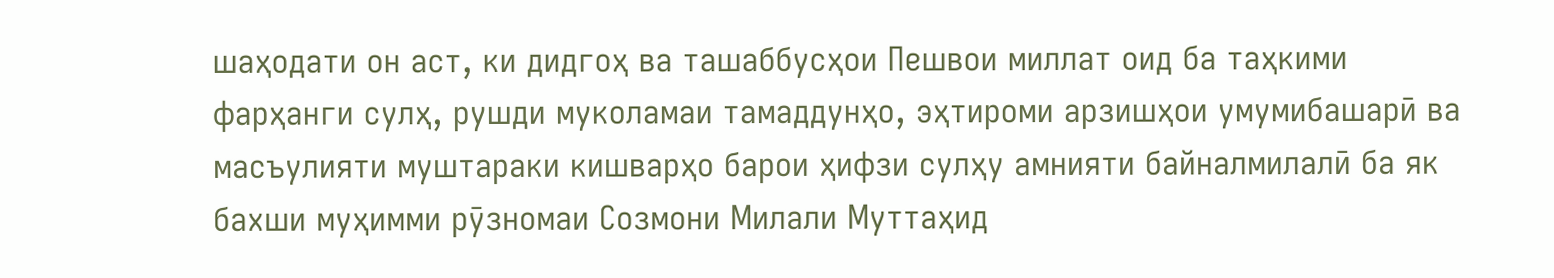шаҳодати он аст, ки дидгоҳ ва ташаббусҳои Пешвои миллат оид ба таҳкими фарҳанги сулҳ, рушди муколамаи тамаддунҳо, эҳтироми арзишҳои умумибашарӣ ва масъулияти муштараки кишварҳо барои ҳифзи сулҳу амнияти байналмилалӣ ба як бахши муҳимми рӯзномаи Созмони Милали Муттаҳид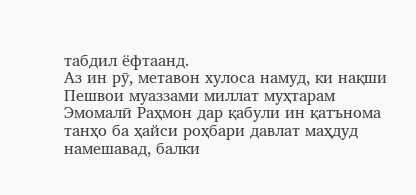табдил ёфтаанд.
Аз ин рӯ, метавон хулоса намуд, ки нақши Пешвои муаззами миллат муҳтарам Эмомалӣ Раҳмон дар қабули ин қатънома танҳо ба ҳайси роҳбари давлат маҳдуд намешавад, балки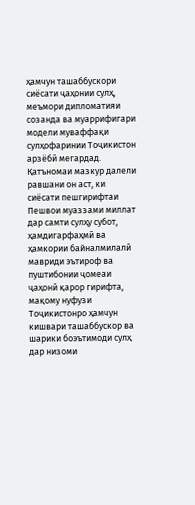ҳамчун ташаббускори сиёсати ҷаҳонии сулҳ, меъмори дипломатияи созанда ва муаррифигари модели муваффақи сулҳофаринии Тоҷикистон арзёбӣ мегардад. Қатъномаи мазкур далели равшани он аст, ки сиёсати пешгирифтаи Пешвои муаззами миллат дар самти сулҳу субот, ҳамдигарфаҳмӣ ва ҳамкории байналмилалӣ мавриди эътироф ва пуштибонии ҷомеаи ҷаҳонӣ қарор гирифта, мақому нуфузи Тоҷикистонро ҳамчун кишвари ташаббускор ва шарики боэътимоди сулҳ дар низоми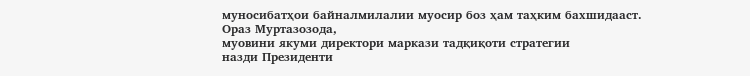муносибатҳои байналмилалии муосир боз ҳам таҳким бахшидааст.
Ораз Муртазозода,
муовини якуми директори маркази тадқиқоти стратегии
назди Президенти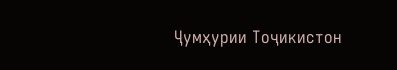Ҷумҳурии Тоҷикистон